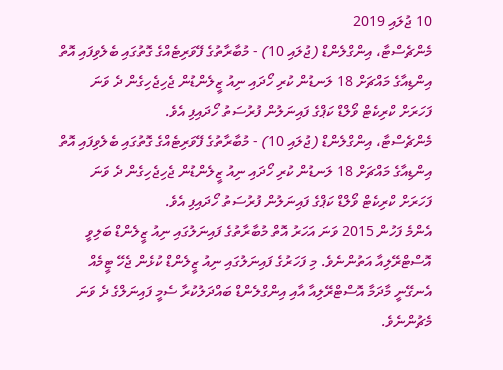10 ޖުލައި 2019
މެންޗެސްޓާ، އިންގްލެންޑް (ޖުލައި 10) - މުބާރާތުގެ ފޭވަރިޓެއްގެ ގޮތުގައި ބެލެވިފައި އޮތް އިންޑިއާގެ މައްޗަށް 18 ލަނޑުން ކުރި ހޯދައި ނިއު ޒީލެންޑުން ޖެހިޖެހިގެން ދެ ވަނަ ފަހަރަށް ކްރިކެޓް ވޯލްޑް ކަޕްގެ ފައިނަލުން ފުރުސަތު ހޯދައިފި އެވެ.
މެންޗެސްޓާ، އިންގްލެންޑް (ޖުލައި 10) - މުބާރާތުގެ ފޭވަރިޓެއްގެ ގޮތުގައި ބެލެވިފައި އޮތް އިންޑިއާގެ މައްޗަށް 18 ލަނޑުން ކުރި ހޯދައި ނިއު ޒީލެންޑުން ޖެހިޖެހިގެން ދެ ވަނަ ފަހަރަށް ކްރިކެޓް ވޯލްޑް ކަޕްގެ ފައިނަލުން ފުރުސަތު ހޯދައިފި އެވެ.
އެންމެ ފަހުން 2015 ވަނަ އަހަރު އޮތް މުބާރާތުގެ ފައިނަލުގައި ނިއު ޒީލެންޑް ބަލިވީ އޮސްޓްރޭލިއާ އަތުންނެވެ. މި ފަހަރުގެ ފައިނަލުގައި ނިއު ޒީލެންޑް ކުޅެން ޖެހޭ ޓީމެއް އެނގޭނީ މާދަމާ އޮސްޓްރޭލިއާ އާއި އިންގްލެންޑް ބައްދަލުކުރާ ސެމީ ފައިނަލްގެ ދެ ވަނަ މެޗުންނެވެ.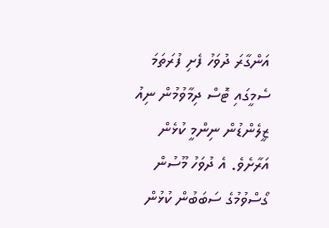އަންގާރަ ދުވަހު ފެށި ފުރަތަމަ ސެމީގައި ޓޮސް ދިމާވުމުން ނިއު ޒީލެންޑުން ނިންމީ ކުޅެން އަރާށެވެ. އެ ދުވަހު މޫސުން ގޯސްވުމުގެ ސަބަބުން ކުޅުން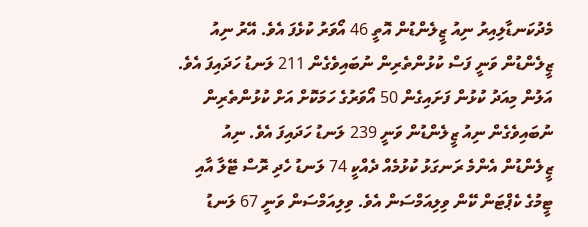މެދުކަނޑާލިއިރު ނިއު ޒީލެންޑުން އޮތީ 46 އޯވަރު ކުޅެފަ އެވެ. އޭރު ނިއު ޒީލެންޑުން ވަނީ ފަސް ކުޅުންތެރިން ނުބައިވެގެން 211 ލަނޑު ހަދައިފަ އެވެ. އަލުން މިއަދު ކުޅުން ފަށައިގެން 50 އޯވަރުގެ ހަމަކޮށް އަށް ކުޅުންތެރިން ނުބައިވެގެން ނިއު ޒީލެންޑުން ވަނީ 239 ލަނޑު ހަދައިފަ އެވެ. ނިއު ޒީލެންޑުން އެންމެ ރަނގަޅު ކުޅުމެއް ދެއްކީ 74 ލަނޑު ހެދި ރޮސް ޓޭލާ އާއި ޓީމުގެ ކެޕްޓަން ކޭން ވިލިއަމްސަން އެވެ. ވިލިއަމްސަން ވަނީ 67 ލަނޑު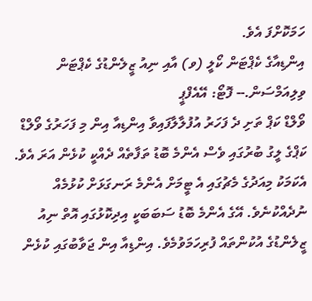ހަމަކޮށްފަ އެވެ.
އިންޑިއާގެ ކެޕްޓަން ކޯލީ (ވ) އާއި ނިއު ޒީލެންޑުގެ ކެޕްޓަން ވިލިއަމްސަން.-- ފޮޓޯ: އޭއެފްޕީ
ވޯލްޑް ކަޕް ތަށި ދެ ފަހަރު އުފުލާލާފައިވާ އިންޑިއާ އިން މި ފަހަރުގެ ވޯލްޑް ކަޕްގެ ލީގު ބުރުގައި ވެސް އެންމެ ބޮޑު ތަފާތެއް ދެއްކީ ކުޅެން އަރަ އެވެ. އެކަމަކު މިއަދުގެ މެޗުގައި އެ ޓީމަށް އެންމެ ރަނގަޅަށް ކުޅުމެއް ނުދެއްކުނެވެ. އޭގެ އެންމެ ބޮޑު ސަބަބަކީ އިދިކޮޅުގައި އޮތް ނިއު ޒީލެންޑުގެ އުކުންތައް ފުރިހަމަވުމެވެ. އިންޑިއާ އިން ޖަވާބުގައި ކުޅެން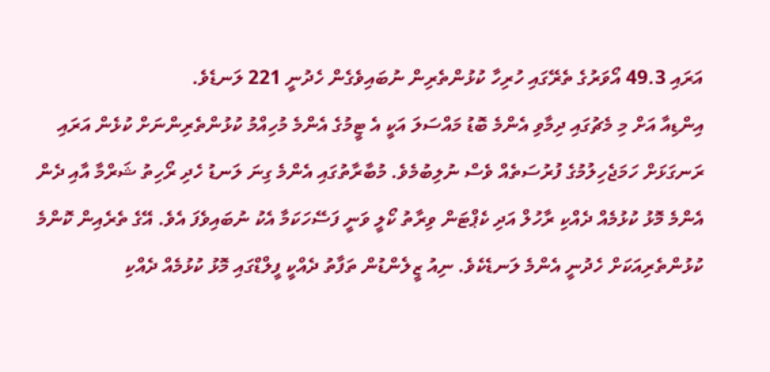އަރައި 49.3 އޯވަރުގެ ތެރޭގައި ހުރިހާ ކުޅުންތެރިން ނުބައިވެގެން ހެދުނީ 221 ލަނޑެވެ.
އިންޑިއާ އަށް މި މެޗުގައި ދިމާވި އެންމެ ބޮޑު މައްސަލަ އަކީ އެ ޓީމުގެ އެންމެ މުހިއްމު ކުޅުންތެރިންނަށް ކުޅެން އަރައި ރަނގަޅަށް ހަމަޖެހިލުމުގެ ފުރުސަތެއް ވެސް ނުލިބުމެވެ. މުބާރާތުގައި އެންމެ ގިނަ ލަނޑު ހެދި ރޯހިތު ޝަރްމާ އާއި ދެން އެންމެ މޮޅު ކުޅުމެއް ދެއްކި ރާހުލް އަދި ކެޕްޓަން ވިރާތު ކޯލީ ވަނީ ފަސޭހަކަމާ އެކު ނުބައިވެފަ އެވެ. އޭގެ ތެރެއިން ކޮންމެ ކުޅުންތެރިއަކަށް ހެދުނީ އެންމެ ލަނޑެކެވެ. ނިއު ޒީލެންޑުން ތަފާތު ދެއްކީ ފީލްޑްގައި މޮޅު ކުޅުމެއް ދެއްކި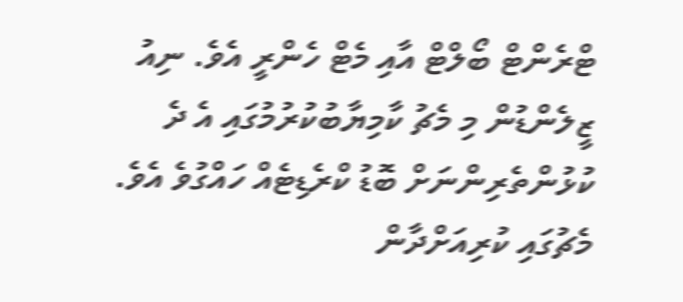ޓްރެންޓް ބޯލްޓް އާއި މެޓް ހެންރީ އެވެ. ނިއު ޒީލެންޑުން މި މެޗު ކާމިޔާބުކުރުމުގައި އެ ދެ ކުޅުންތެރިންނަށް ބޮޑު ކްރެޑިޓެއް ހައްގުވެ އެވެ.
މެޗުގައި ކުރިއަށްދާން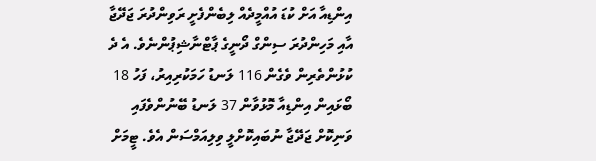އިންޑިއާ އަށް ކުޑަ އުއްމީދެއް ލިބެންފެށީ ރަވިންދުރަ ޖަދޭޖާ އާއި މަހިންދުރަ ސިންގް ދޯނީގެ ޕާޓްނާޝިޕުންނެވެ. އެ ދެ ކުޅުންތެރިން ވެގެން 116 ލަނޑު ހަމަކުރިއިރު، ފަހު 18 ބޯޅައިން އިންޑިއާ މޮޅުވާން 37 ލަނޑު ބޭނުންވެފައި ވަނިކޮށް ޖަދޭޖާ ނުބައިކޮށްލީ ވިލިއަމްސަން އެވެ. ޓީމަށް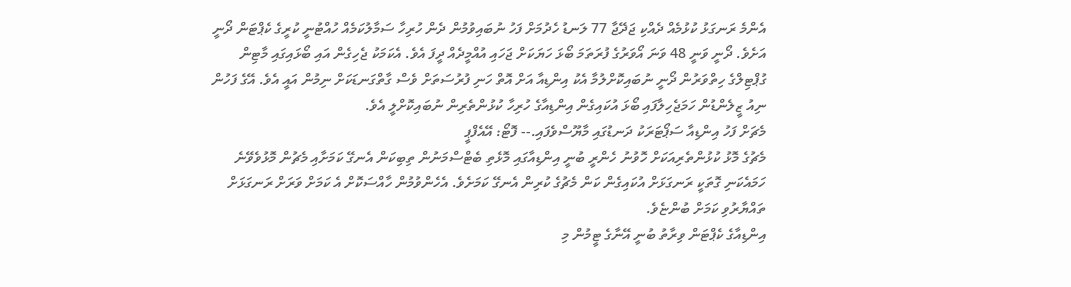އެންމެ ރަނގަޅު ކުޅުމެއް ދެއްކި ޖަދޭޖާ 77 ލަނޑު ހެދުމަށް ފަހު ނުބައިވުމުން ދެން ހުރިހާ ސަމާލުކަމެއް ހުއްޓުނީ ކުރީގެ ކެޕްޓަން ދޯނީ އަށެވެ. ދޯނީ ވަނީ 48 ވަނަ އޯވަރުގެ ފުރަތަމަ ބޯޅަ ހަޔަކަށް ޖަހައި އުއްމީދެއް ދީފަ އެވެ. އެކަމަކު ޖެހިގެން އައި ބޯޅައިގައި މާޓިން ގުޕްޓިލްގެ ހިތްވަރުން ދޯނީ ނުބައިކޮށްލުމާ އެކު އިންޑިއާ އަށް އޮތް ހަނި ފުރުސަތަށް ވެސް ގާތްގަނޑަކަށް ނިމުން އައީ އެވެ. އޭގެ ފަހުން ނިއު ޒީލެންޑުން ހަމަޖެހިލާފައި ބޯޅަ އުކައިގެން އިންޑިއާގެ ހުރިހާ ކުޅުންތެރިން ނުބައިކޮށްލީ އެވެ.
މެޗަށް ފަހު އިންޑިއާ ސަޕޯޓަރަކު ދަނޑުގައި މާޔޫސްވެފައި.-- ފޮޓޯ: އޭއެފްޕީ
މެޗުގެ މޮޅު ކުޅުންތެރިއަކަށް ހޮވުނު ހެންރީ ބުނީ އިންޑިއާގައި މޮޅެތި ބެޓްސްމަނުން ތިބިކަން އެނގޭ ކަމަށާއި މެޗުން މޮޅުވެވޭނެ ހަމައެކަނި ގޮތަކީ ރަނގަޅަށް އުކައިގެން ކަން މެޗުގެ ކުރިން އެނގޭ ކަމަށެވެ. އެހެންވުމުން ހާއްސަކޮށް އެ ކަމަށް ވަރަށް ރަނގަޅަށް ތައްޔާރުވި ކަމަށް ބުންޏެވެ.
އިންޑިއާގެ ކެޕްޓަން ވިރާތު ބުނީ އޭނާގެ ޓީމުން މި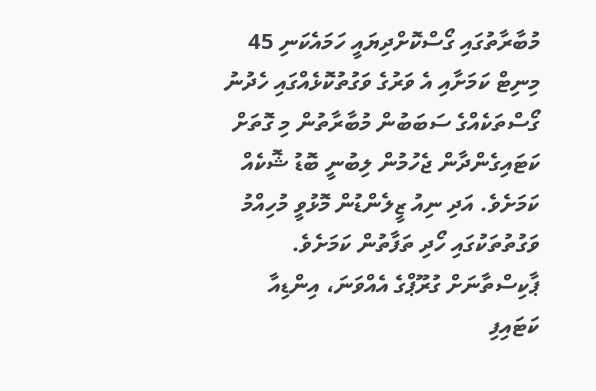މުބާރާތުގައި ގޯސްކޮށްދިޔައީ ހަމައެކަނި 45 މިނިޓް ކަމަށާއި އެ ވަރުގެ ވަގުތުކޮޅެއްގައި ހެދުނު ގޯސްތަކެއްގެ ސަބަބުން މުބާރާތުން މި ގޮތަށް ކަޓައިގެންދާން ޖެހުމުން ލިބުނީ ބޮޑު ޝޮކެއް ކަމަށެވެ. އަދި ނިއު ޒީލެންޑުން މޮޅުވީ މުހިއްމު ވަގުތުތަކުގައި ހޯދި ތަފާތުން ކަމަށެވެ.
ޕާކިސްތާނަށް ގުރޫޕްގެ އެއްވަނަ، އިންޑިއާ ކަޓައިފި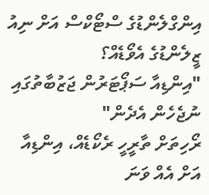އިންގްލެންޑުގެ ސްޓޯކްސް އަށް ނިއު ޒީލެންޑުގެ އެވޯޑެއް؟
"އިންޑިއާ ސަޕޯޓަރުން ޖަޒުބާތުގައި ނުޖެހެން އެދެން"
ރޯހިތަށް ތާރީހީ ރެކޯޑެއް، އިންޑިއާ އަށް އެއް ވަނަ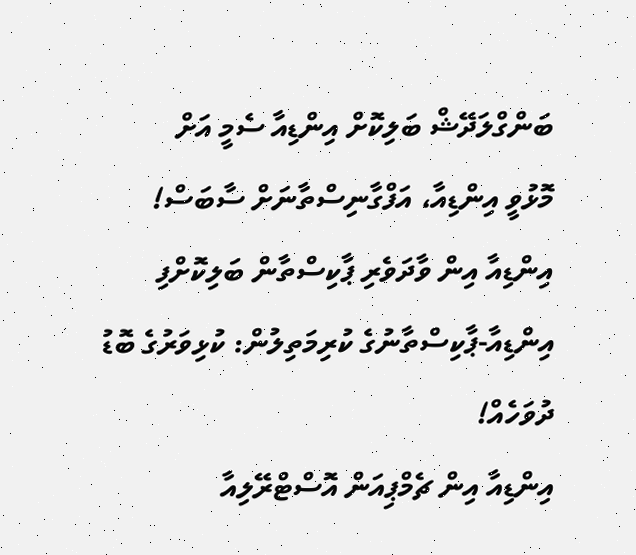ބަންގްލަދޭޝް ބަލިކޮށް އިންޑިއާ ސެމީ އަށް
މޮޅުވީ އިންޑިއާ، އަފްގާނިސްތާނަށް ސާބަސް!
އިންޑިއާ އިން ވާދަވެރި ޕާކިސްތާން ބަލިކޮށްފި
އިންޑިއާ-ޕާކިސްތާނުގެ ކުރިމަތިލުން: ކުޅިވަރުގެ ބޮޑު ދުވަހެއް!
އިންޑިއާ އިން ޗެމްޕިއަން އޮސްޓްރޭލިއާ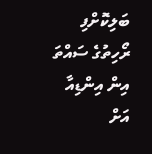ބަލިކޮށްފި
ރޯހިތުގެ ސައްތަ އިން އިންޑިއާ އަށް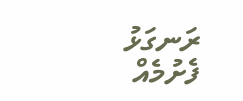ރަނގަޅު ފެށުމެއް